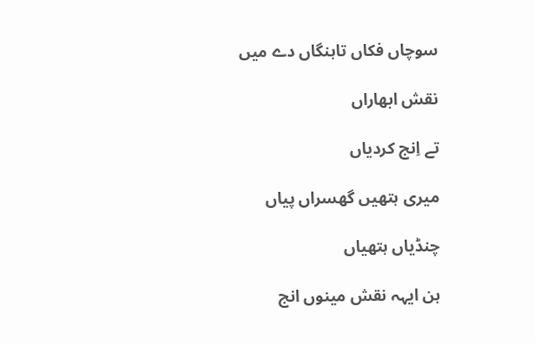سوچاں فکاں تاہنگاں دے میں

نقش ابھاراں

تے اِنج کردیاں

میری ہتھیں گھسراں پیاں

چنڈیاں ہتھیاں

ہن ایہہ نقش مینوں انج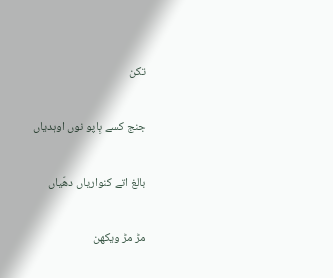تکن

جنج کسے بِاپو نوں اوہدیاں

بالغ اتے کنواریاں دھّیاں

مڑ مڑ ویکھن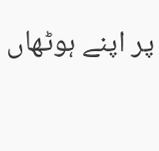پر اپنے ہوٹھاں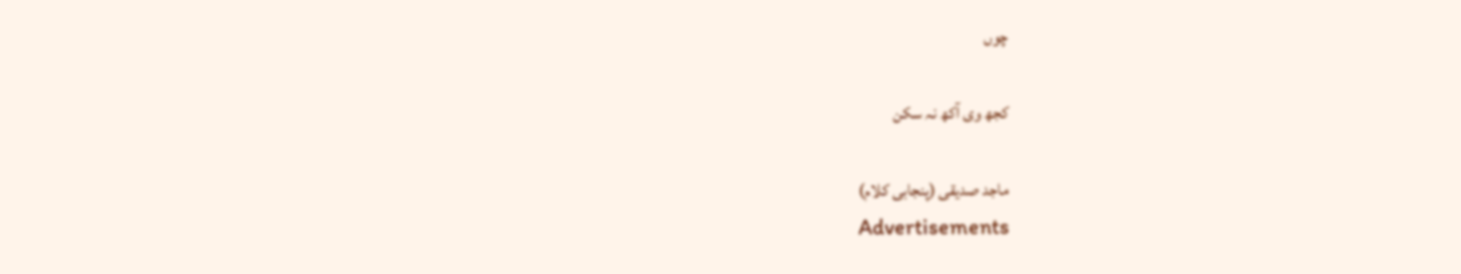چوں

کجھ وی آکھ نہ سکن

ماجد صدیقی (پنجابی کلام)
Advertisements